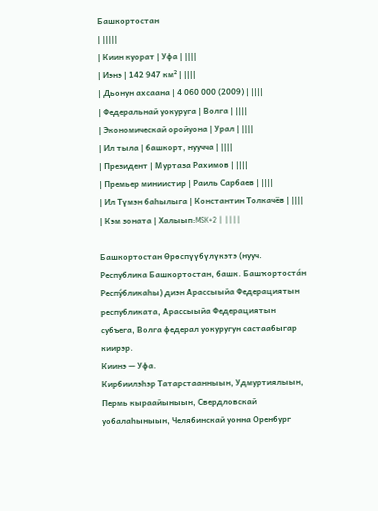Башкортостан
| |||||
| Киин куорат | Уфа | ||||
| Иэнэ | 142 947 км² | ||||
| Дьонун ахсаана | 4 060 000 (2009) | ||||
| Федеральнай уокуруга | Волга | ||||
| Экономическай оройуона | Урал | ||||
| Ил тыла | башкорт, нуучча | ||||
| Президент | Муртаза Рахимов | ||||
| Премьер миниистир | Раиль Сарбаев | ||||
| Ил Түмэн баhылыга | Константин Толкачёв | ||||
| Кэм зоната | Халыып:MSK+2 | ||||

Башкортостан Өрөспүүбүлүкэтэ (нууч. Республика Башкортостан, башк. Башҡортоста́н Респу́бликаһы) диэн Арассыыйа Федерациятын республиката, Арассыыйа Федерациятын субъега, Волга федерал уокуругун састаабыгар киирэр.
Киинэ — Уфа.
Кирбиилэhэр Татарстаанныын, Удмуртиялыын, Пермь кыраайыныын, Свердловскай уобалаhыныын, Челябинскай уонна Оренбург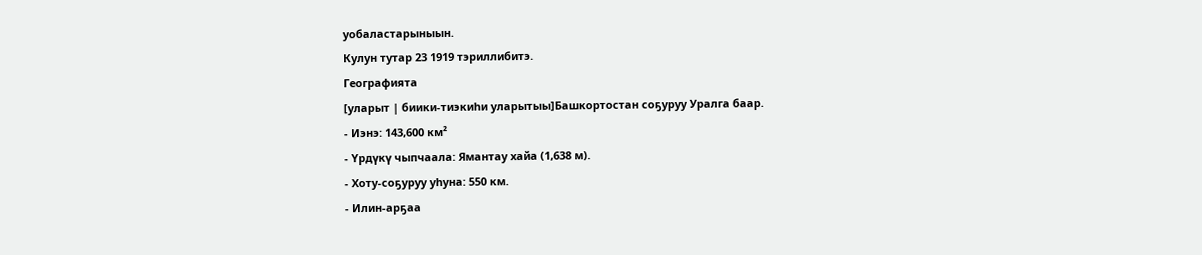уобаластарыныын.
Кулун тутар 23 1919 тэриллибитэ.
Географията
[уларыт | биики-тиэкиһи уларытыы]Башкортостан соҕуруу Уралга баар.
- Иэнэ: 143,600 км²
- Үрдүкү чыпчаала: Ямантау хайа (1,638 м).
- Хоту-соҕуруу уhуна: 550 км.
- Илин-арҕаа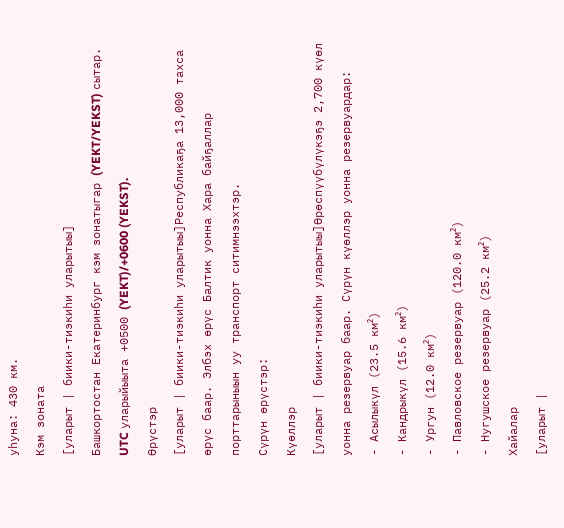уhуна: 430 км.
Кэм зоната
[уларыт | биики-тиэкиһи уларытыы]
Башкортостан Екатеринбург кэм зонатыгар (YEKT/YEKST) сытар. UTC уларыйыыта +0500 (YEKT)/+0600 (YEKST).
Өрүстэр
[уларыт | биики-тиэкиһи уларытыы]Республикаҕа 13,000 тахса өрүс баар. Элбэх өрүс Балтик уонна Хара байҕаллар порттарыныын уу транспорт ситимнээхтэр.
Сүрүн өрүстэр:
Күөллэр
[уларыт | биики-тиэкиһи уларытыы]Өрөспүүбүлүкэҕэ 2,700 күөл уонна резервуар баар. Сүрүн күөллэр уонна резервуардар:
- Асылыкүл (23.5 км²)
- Кандрыкүл (15.6 км²)
- Ургун (12.0 км²)
- Павловское резервуар (120.0 км²)
- Нугушское резервуар (25.2 км²)
Хайалар
[уларыт |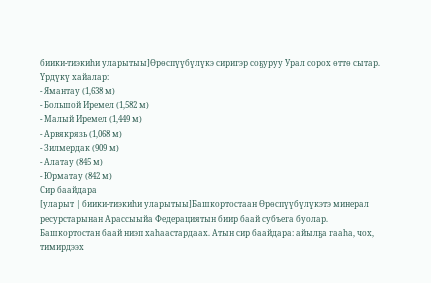биики-тиэкиһи уларытыы]Өрөспүүбүлүкэ сиригэр соҕуруу Урал сорох өттө сытар. Үрдүкү хайалар:
- Ямантау (1,638 м)
- Большой Иремел (1,582 м)
- Малый Иремел (1,449 м)
- Арвякрязь (1,068 м)
- Зилмердак (909 м)
- Алатау (845 м)
- Юрматау (842 м)
Сир баайдара
[уларыт | биики-тиэкиһи уларытыы]Башкортостаан Өрөспүүбүлүкэтэ минерал ресурстарынан Арассыыйа Федерациятын биир баай субъега буолар. Башкортостан баай ниэп хаhаастардаах. Атын сир баайдара: айылҕа гааhа, чох, тимирдээх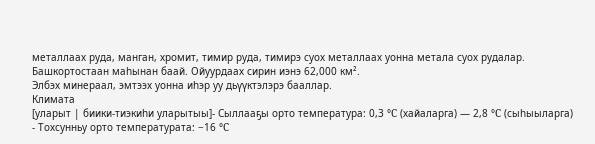металлаах руда, манган, хромит, тимир руда, тимирэ суох металлаах уонна метала суох рудалар.
Башкортостаан маhынан баай. Ойуурдаах сирин иэнэ 62,000 км².
Элбэх минераал, эмтээх уонна иhэр уу дьүүктэлэрэ бааллар.
Климата
[уларыт | биики-тиэкиһи уларытыы]- Сыллааҕы орто температура: 0,3 °C (хайаларга) — 2,8 °C (сыһыыларга)
- Тохсунньу орто температурата: −16 °C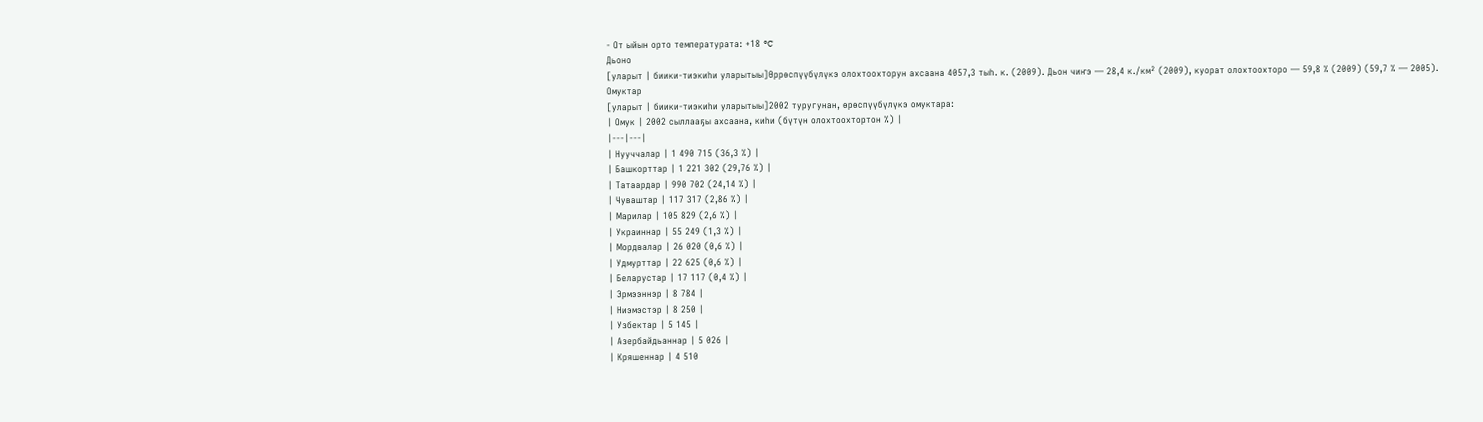- От ыйын орто температурата: +18 °C
Дьоно
[уларыт | биики-тиэкиһи уларытыы]Өррөспүүбүлүкэ олохтоохторун ахсаана 4057,3 тыh. к. (2009). Дьон чиҥэ — 28,4 к./км² (2009), куорат олохтоохторо — 59,8 % (2009) (59,7 % — 2005).
Омуктар
[уларыт | биики-тиэкиһи уларытыы]2002 туругунан, өрөспүүбүлүкэ омуктара:
| Омук | 2002 сыллааҕы ахсаана, киhи (бүтүн олохтоохтортон %) |
|---|---|
| Нууччалар | 1 490 715 (36,3 %) |
| Башкорттар | 1 221 302 (29,76 %) |
| Татаардар | 990 702 (24,14 %) |
| Чуваштар | 117 317 (2,86 %) |
| Марилар | 105 829 (2,6 %) |
| Украиннар | 55 249 (1,3 %) |
| Мордвалар | 26 020 (0,6 %) |
| Удмурттар | 22 625 (0,6 %) |
| Беларустар | 17 117 (0,4 %) |
| Эрмээннэр | 8 784 |
| Ниэмэстэр | 8 250 |
| Узбектар | 5 145 |
| Азербайдьаннар | 5 026 |
| Кряшеннар | 4 510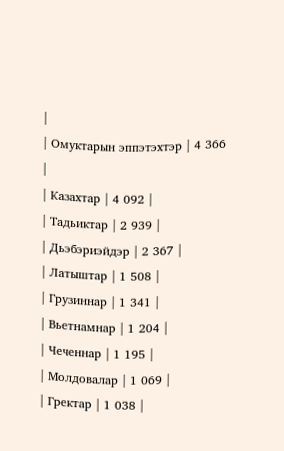|
| Омуктарын эппэтэхтэр | 4 366 |
| Казахтар | 4 092 |
| Тадьиктар | 2 939 |
| Дьэбэриэйдэр | 2 367 |
| Латыштар | 1 508 |
| Грузиннар | 1 341 |
| Вьетнамнар | 1 204 |
| Чеченнар | 1 195 |
| Молдовалар | 1 069 |
| Гректар | 1 038 |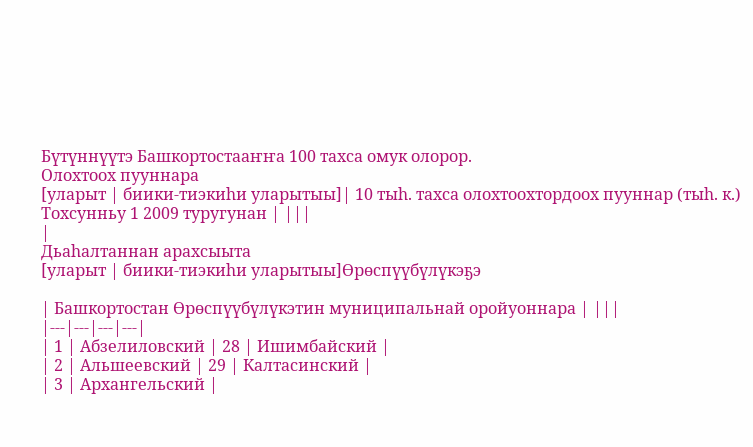Бүтүннүүтэ Башкортостааҥҥа 100 тахса омук олорор.
Олохтоох пууннара
[уларыт | биики-тиэкиһи уларытыы]| 10 тыh. тахса олохтоохтордоох пууннар (тыh. к.) Тохсунньу 1 2009 туругунан | |||
|
Дьаһалтаннан арахсыыта
[уларыт | биики-тиэкиһи уларытыы]Өрөспүүбүлүкэҕэ

| Башкортостан Өрөспүүбүлүкэтин муниципальнай оройуоннара | |||
|---|---|---|---|
| 1 | Абзелиловский | 28 | Ишимбайский |
| 2 | Альшеевский | 29 | Калтасинский |
| 3 | Архангельский |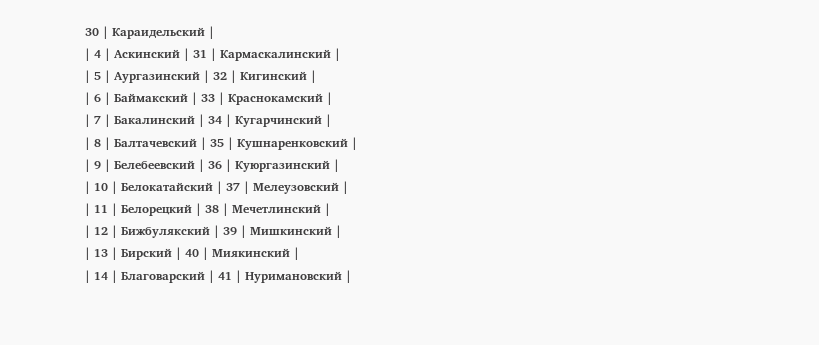30 | Караидельский |
| 4 | Аскинский | 31 | Кармаскалинский |
| 5 | Аургазинский | 32 | Кигинский |
| 6 | Баймакский | 33 | Краснокамский |
| 7 | Бакалинский | 34 | Кугарчинский |
| 8 | Балтачевский | 35 | Кушнаренковский |
| 9 | Белебеевский | 36 | Куюргазинский |
| 10 | Белокатайский | 37 | Мелеузовский |
| 11 | Белорецкий | 38 | Мечетлинский |
| 12 | Бижбулякский | 39 | Мишкинский |
| 13 | Бирский | 40 | Миякинский |
| 14 | Благоварский | 41 | Нуримановский |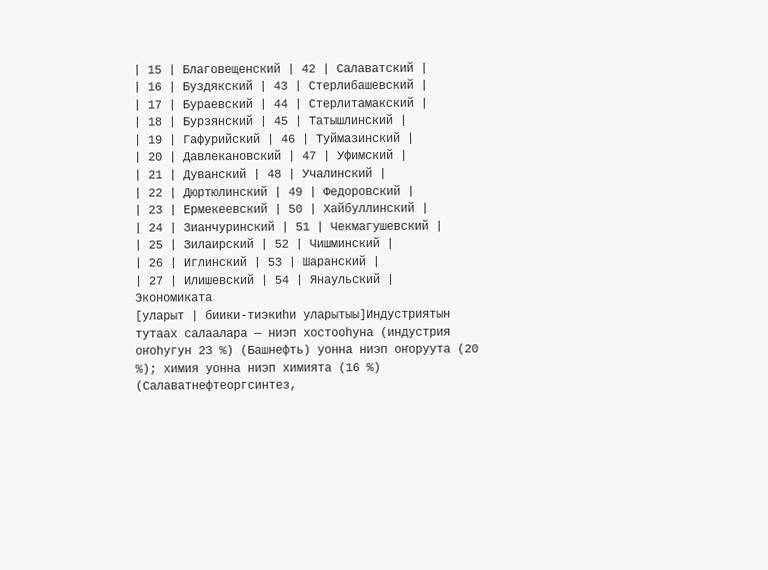| 15 | Благовещенский | 42 | Салаватский |
| 16 | Буздякский | 43 | Стерлибашевский |
| 17 | Бураевский | 44 | Стерлитамакский |
| 18 | Бурзянский | 45 | Татышлинский |
| 19 | Гафурийский | 46 | Туймазинский |
| 20 | Давлекановский | 47 | Уфимский |
| 21 | Дуванский | 48 | Учалинский |
| 22 | Дюртюлинский | 49 | Федоровский |
| 23 | Ермекеевский | 50 | Хайбуллинский |
| 24 | Зианчуринский | 51 | Чекмагушевский |
| 25 | Зилаирский | 52 | Чишминский |
| 26 | Иглинский | 53 | Шаранский |
| 27 | Илишевский | 54 | Янаульский |
Экономиката
[уларыт | биики-тиэкиһи уларытыы]Индустриятын тутаах салаалара — ниэп хостооhуна (индустрия оҥоhугун 23 %) (Башнефть) уонна ниэп оҥоруута (20 %); химия уонна ниэп химията (16 %) (Салаватнефтеоргсинтез,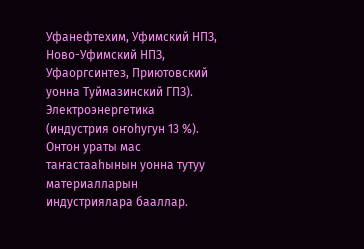Уфанефтехим, Уфимский НПЗ, Ново-Уфимский НПЗ, Уфаоргсинтез, Приютовский уонна Туймазинский ГПЗ).
Электроэнергетика (индустрия оҥоhугун 13 %).
Онтон ураты мас таҥастааhынын уонна тутуу материалларын индустриялара бааллар.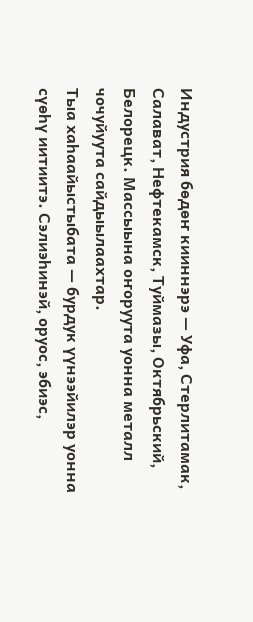Индустрия бөдөҥ кииннэрэ — Уфа, Стерлитамак, Салават, Нефтекамск, Туймазы, Октябрьский, Белорецк. Массыына оҥоруута уонна металл чочуйуута сайдыылаахтар.
Тыа хаhаайыстыбата — бурдук үүнээйилэр уонна сүөһү иитиитэ. Сэлиэhинэй, оруос, эбиэс,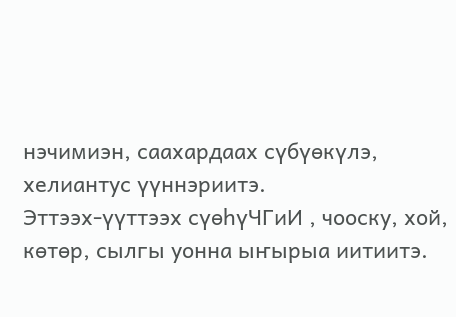нэчимиэн, саахардаах сүбүөкүлэ, хелиантус үүннэриитэ.
Эттээх-үүттээх сүөһүЧГиИ , чооску, хой, көтөр, сылгы уонна ыҥырыа иитиитэ.